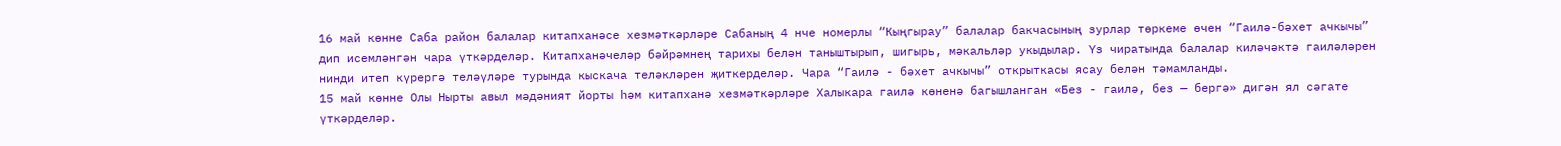16 май көнне Саба район балалар китапханәсе хезмәткәрләре Сабаның 4 нче номерлы “Кыңгырау” балалар бакчасының зурлар төркеме өчен “Гаилә-бәхет ачкычы” дип исемләнгән чара үткәрделәр. Китапханәчеләр бәйрәмнең тарихы белән таныштырып, шигырь, мәкальләр укыдылар. Үз чиратында балалар киләчәктә гаиләләрен нинди итеп күрергә теләүләре турында кыскача теләкләрен җиткерделәр. Чара “Гаилә - бәхет ачкычы” открыткасы ясау белән тәмамланды.
15 май көнне Олы Нырты авыл мәдәният йорты һәм китапханә хезмәткәрләре Халыкара гаилә көненә багышланган «Без - гаилә, без — бергә» дигән ял сәгате үткәрделәр.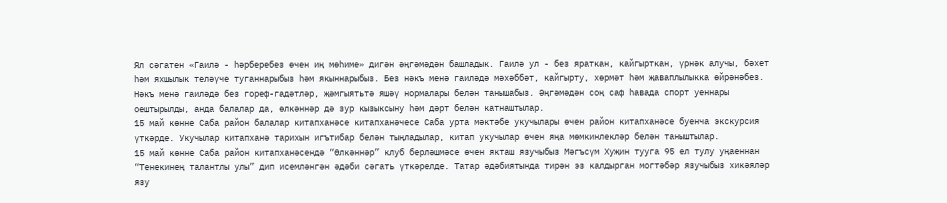Ял сәгатен «Гаилә - һәрберебез өчен иң мөһиме» дигән әңгәмәдән башладык. Гаилә ул - без яраткан, кайгырткан, үрнәк алучы, бәхет һәм яхшылык теләүче туганнарыбыз һәм якыннарыбыз. Без нәкъ менә гаиләдә мәхәббәт, кайгырту, хөрмәт һәм җаваплылыкка өйрәнәбез. Нәкъ менә гаиләдә без гореф-гадәтләр, җәмгыятьтә яшәү нормалары белән танышабыз. Әңгәмәдән соң саф һавада спорт уеннары оештырылды, анда балалар да, өлкәннәр дә зур кызыксыну һәм дәрт белән катнаштылар.
15 май көнне Саба район балалар китапханәсе китапханәчесе Саба урта мәктәбе укучылары өчен район китапханәсе буенча экскурсия үткәрде. Укучылар китапханә тарихын игътибар белән тыңладылар, китап укучылар өчен яңа мөмкинлекләр белән таныштылар.
15 май көнне Саба район китапханәсендә “Өлкәннәр” клуб берләшмәсе өчен якташ язучыбыз Мәгъсүм Хуҗин тууга 95 ел тулу уңаеннан “Тенекинең талантлы улы” дип исемләнгән әдәби сәгать үткәрелде. Татар әдәбиятында тирән эз калдырган могтәбәр язучыбыз хикәяләр язу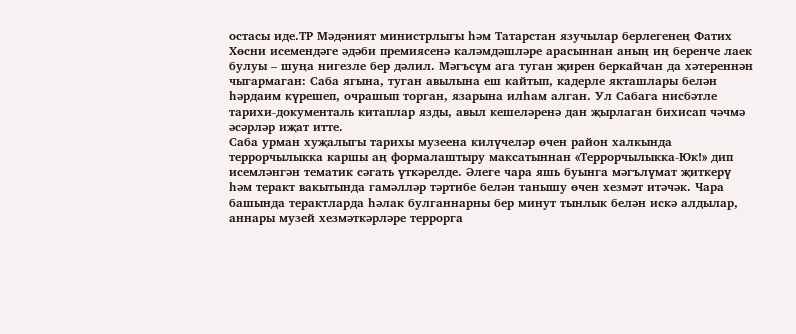остасы иде.ТР Мәдәният министрлыгы һәм Татарстан язучылар берлегенең Фатих Хөсни исемендәге әдәби премиясенә каләмдәшләре арасыннан аның иң беренче лаек булуы – шуңа нигезле бер дәлил. Мәгъсүм ага туган җирен беркайчан да хәтереннән чыгармаган: Саба ягына, туган авылына еш кайтып, кадерле якташлары белән һәрдаим күрешеп, очрашып торган, язарына илһам алган. Ул Сабага нисбәтле тарихи-документаль китаплар язды, авыл кешеләренә дан җырлаган бихисап чәчмә әсәрләр иҗат итте.
Саба урман хуҗалыгы тарихы музеена килүчеләр өчен район халкында террорчылыкка каршы аң формалаштыру максатыннан «Террорчылыкка-Юк!» дип исемләнгән тематик сәгать үткәрелде. Әлеге чара яшь буынга мәгълүмат җиткерү һәм теракт вакытында гамәлләр тәртибе белән танышу өчен хезмәт итәчәк. Чара башында терактларда һәлак булганнарны бер минут тынлык белән искә алдылар, аннары музей хезмәткәрләре террорга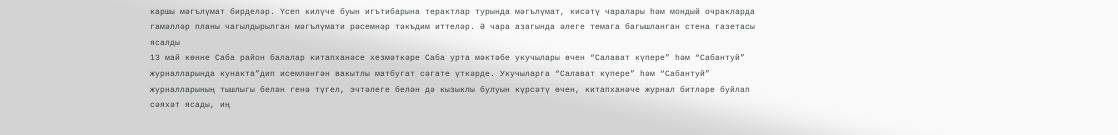каршы мәгълүмат бирделәр. Үсеп килүче буын игътибарына терактлар турында мәгълүмат, кисәтү чаралары һәм мондый очракларда гамәлләр планы чагылдырылган мәгълүмати рәсемнәр тәкъдим иттеләр. Ә чара азагында әлеге темага багышланган стена газетасы ясалды
13 май көнне Саба район балалар китапханәсе хезмәткәре Саба урта мәктәбе укучылары өчен “Салават күпере” һәм “Сабантуй” журналларында кунакта”дип исемләнгән вакытлы матбугат сәгате үткәрде. Укучыларга “Салават күпере” һәм “Сабантуй” журналларының тышлыгы белән генә түгел, эчтәлеге белән дә кызыклы булуын күрсәтү өчен, китапханәче журнал битләре буйлап сәяхәт ясады, иң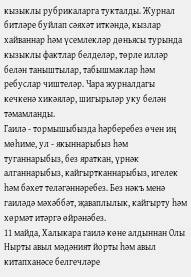кызыклы рубрикаларга тукталды. Журнал битләре буйлап сәяхәт иткәндә, кызлар хайваннар һәм үсемлекләр дөньясы турында кызыклы фактлар белделәр, төрле илләр белән таныштылар, табышмаклар һәм ребуслар чиштеләр. Чара журналдагы кечкенә хикәяләр, шигырьләр уку белән тәмамланды.
Гаилә - тормышыбызда һәрберебез өчен иң мөһиме, ул - якыннарыбыз һәм туганнарыбыз, без яраткан, үрнәк алганнарыбыз, кайгыртканнарыбыз, игелек һәм бәхет теләгәннәребез. Без нәкъ менә гаиләдә мәхәббәт, җаваплылык, кайгырту һәм хөрмәт итәргә өйрәнәбез.
11 майда, Халыкара гаилә көне алдыннан Олы Нырты авыл мәдәният йорты һәм авыл китапханәсе белгечләре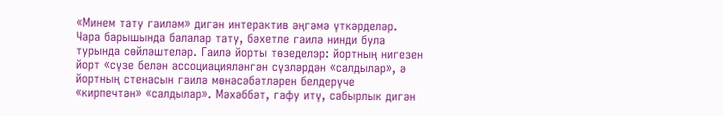«Минем тату гаиләм» дигән интерактив әңгәмә үткәрделәр. Чара барышында балалар тату, бәхетле гаилә нинди була турында сөйләштеләр. Гаилә йорты төзеделэр: йортның нигезен йорт «сүзе белән ассоциацияләнгән сүзләрдән «салдылар», ә йортның стенасын гаилә мөнәсәбәтләрен белдерүче «кирпечтән» «салдылар». Мәхәббәт, гафу итү, сабырлык дигән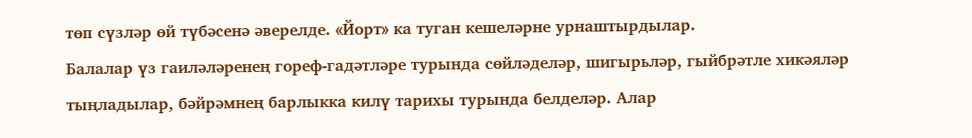төп сүзләр өй түбәсенә әверелде. «Йорт» ка туган кешеләрне урнаштырдылар.
Балалар үз гаиләләренең гореф-гадәтләре турында сөйләделәр, шигырьләр, гыйбрәтле хикәяләр тыңладылар, бәйрәмнең барлыкка килү тарихы турында белделәр. Алар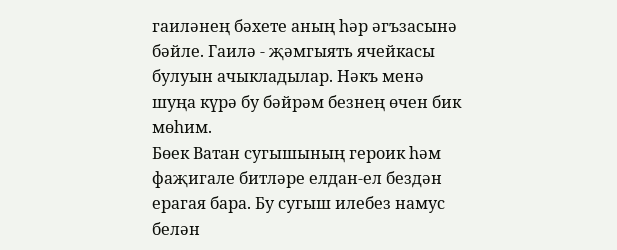гаиләнең бәхете аның һәр әгъзасынә бәйле. Гаилә - җәмгыять ячейкасы булуын ачыкладылар. Нәкъ менә шуңа күрә бу бәйрәм безнең өчен бик мөһим.
Бөек Ватан сугышының героик һәм фаҗигале битләре елдан-ел бездән ерагая бара. Бу сугыш илебез намус белән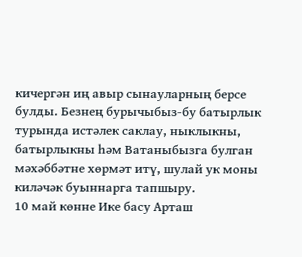кичергән иң авыр сынауларның берсе булды. Безнең бурычыбыз-бу батырлык турында истәлек саклау, ныклыкны, батырлыкны һәм Ватаныбызга булган мәхәббәтне хөрмәт итү, шулай ук моны киләчәк буыннарга тапшыру.
10 май көнне Ике басу Арташ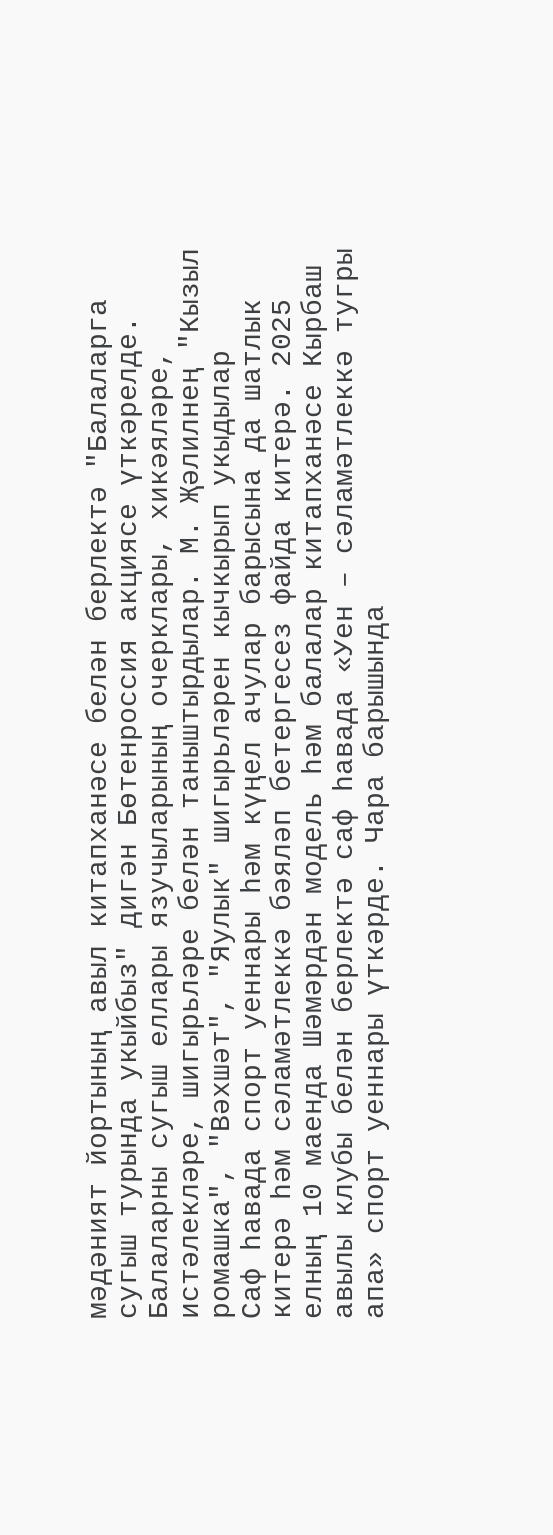мәдәният йортының авыл китапханәсе белән берлектә "Балаларга сугыш турында укыйбыз" дигән Бөтенроссия акциясе үткәрелде. Балаларны сугыш еллары язучыларының очерклары, хикәяләре, истәлекләре, шигырьләре белән таныштырдылар. М. Җәлилнең "Кызыл ромашка", "Вәхшәт", "Яулык" шигырьләрен кычкырып укыдылар
Саф һавада спорт уеннары һәм күңел ачулар барысына да шатлык китерә һәм сәламәтлеккә бәяләп бетергесез файда китерә. 2025 елның 10 маенда Шәмәрдән модель һәм балалар китапханәсе Кырбаш авылы клубы белән берлектә саф һавада «Уен – сәламәтлеккә тугры апа» спорт уеннары үткәрде. Чара барышында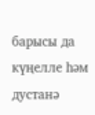барысы да күңелле һәм дустанә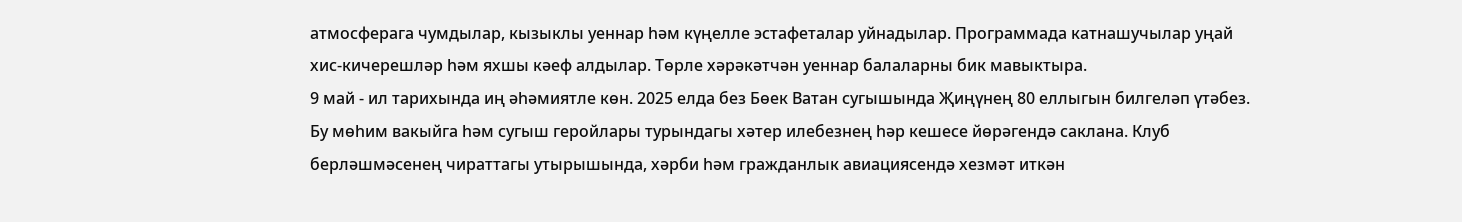атмосферага чумдылар, кызыклы уеннар һәм күңелле эстафеталар уйнадылар. Программада катнашучылар уңай хис-кичерешләр һәм яхшы кәеф алдылар. Төрле хәрәкәтчән уеннар балаларны бик мавыктыра.
9 май - ил тарихында иң әһәмиятле көн. 2025 елда без Бөек Ватан сугышында Җиңүнең 80 еллыгын билгеләп үтәбез. Бу мөһим вакыйга һәм сугыш геройлары турындагы хәтер илебезнең һәр кешесе йөрәгендә саклана. Клуб берләшмәсенең чираттагы утырышында, хәрби һәм гражданлык авиациясендә хезмәт иткән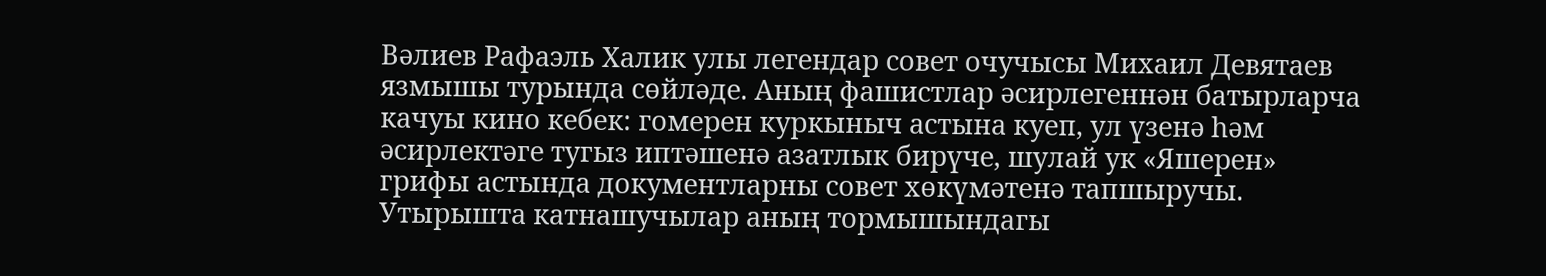Вәлиев Рафаэль Халик улы легендар совет очучысы Михаил Девятаев язмышы турында сөйләде. Аның фашистлар әсирлегеннән батырларча качуы кино кебек: гомерен куркыныч астына куеп, ул үзенә һәм әсирлектәге тугыз иптәшенә азатлык бирүче, шулай ук «Яшерен» грифы астында документларны совет хөкүмәтенә тапшыручы. Утырышта катнашучылар аның тормышындагы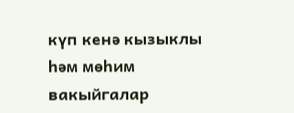күп кенә кызыклы һәм мөһим вакыйгалар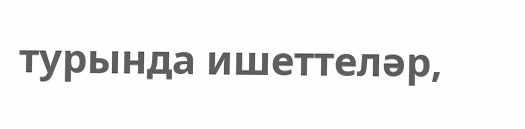турында ишеттеләр,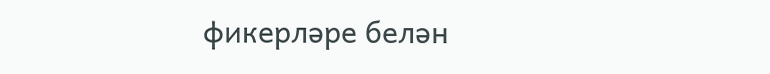фикерләре белән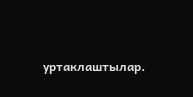уртаклаштылар.